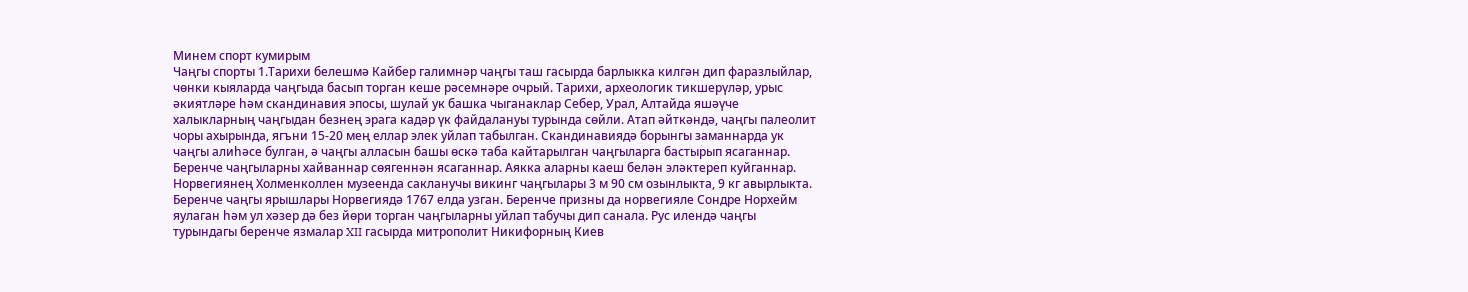Минем спорт кумирым
Чаңгы спорты 1.Тарихи белешмә Кайбер галимнәр чаңгы таш гасырда барлыкка килгән дип фаразлыйлар, чөнки кыяларда чаңгыда басып торган кеше рәсемнәре очрый. Тарихи, археологик тикшерүләр, урыс әкиятләре һәм скандинавия эпосы, шулай ук башка чыганаклар Себер, Урал, Алтайда яшәүче халыкларның чаңгыдан безнең эрага кадәр үк файдалануы турында сөйли. Атап әйткәндә, чаңгы палеолит чоры ахырында, ягъни 15-20 мең еллар элек уйлап табылган. Скандинавиядә борынгы заманнарда ук чаңгы алиһәсе булган, ә чаңгы алласын башы өскә таба кайтарылган чаңгыларга бастырып ясаганнар. Беренче чаңгыларны хайваннар сөягеннән ясаганнар. Аякка аларны каеш белән эләктереп куйганнар. Норвегиянең Холменколлен музеенда сакланучы викинг чаңгылары 3 м 90 см озынлыкта, 9 кг авырлыкта. Беренче чаңгы ярышлары Норвегиядә 1767 елда узган. Беренче призны да норвегияле Сондре Норхейм яулаган һәм ул хәзер дә без йөри торган чаңгыларны уйлап табучы дип санала. Рус илендә чаңгы турындагы беренче язмалар XII гасырда митрополит Никифорның Киев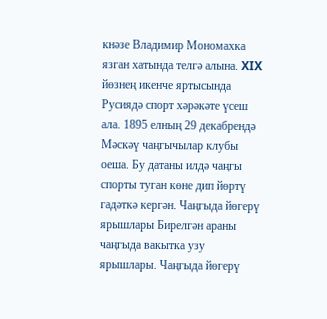кнәзе Владимир Мономахка язган хатында телгә алына. XIX йөзнең икенче яртысында Русиядә спорт хәрәкәте үсеш ала. 1895 елның 29 декабрендә Мәскәү чаңгычылар клубы оеша. Бу датаны илдә чаңгы спорты туган көне дип йөртү гадәткә кергән. Чаңгыда йөгерү ярышлары Бирелгән араны чаңгыда вакытка узу ярышлары. Чаңгыда йөгерү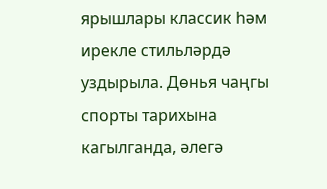ярышлары классик һәм ирекле стильләрдә уздырыла. Дөнья чаңгы спорты тарихына кагылганда, әлегә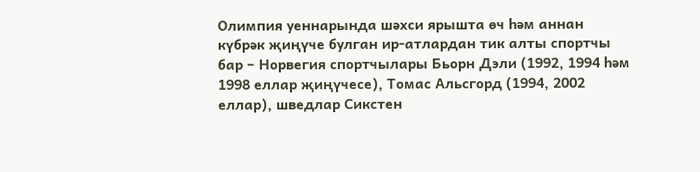Олимпия уеннарында шәхси ярышта өч һәм аннан күбрәк җиңүче булган ир-атлардан тик алты спортчы бар – Норвегия спортчылары Бьорн Дэли (1992, 1994 һәм 1998 еллар җиңүчесе), Томас Альсгорд (1994, 2002 еллар), шведлар Сикстен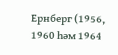Ернберг (1956, 1960 һәм 1964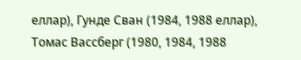еллар), Гунде Сван (1984, 1988 еллар), Томас Вассберг (1980, 1984, 1988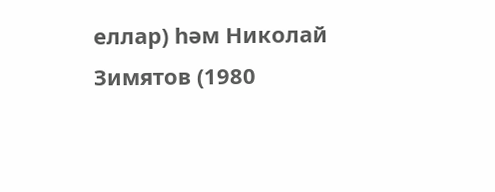еллар) һәм Николай Зимятов (1980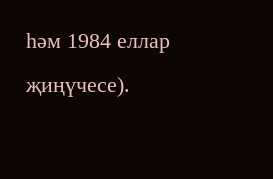һәм 1984 еллар җиңүчесе).